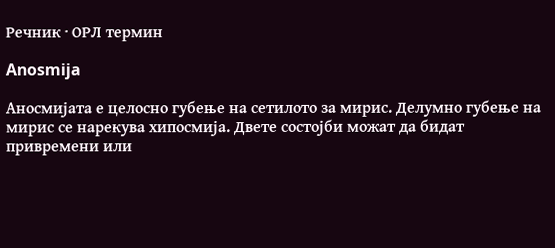Речник · ОРЛ термин

Anosmija

Аносмијата е целосно губење на сетилото за мирис. Делумно губење на мирис се нарекува хипосмија. Двете состојби можат да бидат привремени или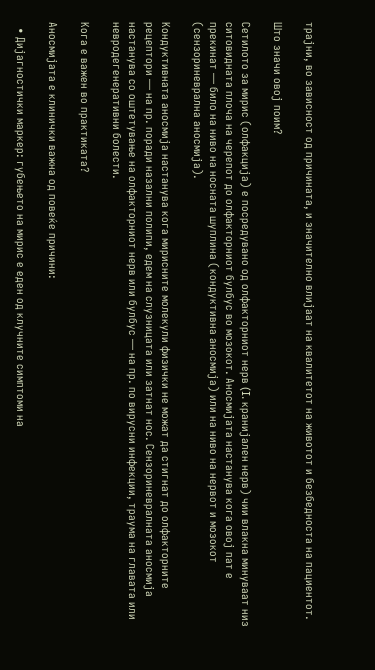трајни, во зависност од причината, и значително влијаат на квалитетот на животот и безбедноста на пациентот.

Што значи овој поим?

Сетилото за мирис (олфакција) е посредувано од олфакторниот нерв (I. кранијален нерв) чии влакна минуваат низ ситовидната плоча на черепот до олфакторниот булбус во мозокот. Аносмијата настанува кога овој пат е прекинат — било на ниво на носната шуплина (кондуктивна аносмија) или на ниво на нервот и мозокот (сензориневрална аносмија).

Кондуктивната аносмија настанува кога мирисните молекули физички не можат да стигнат до олфакторните рецептори — на пр. поради назални полипи, едем на слузницата или затнат нос. Сензориневралната аносмија настанува со оштетување на олфакторниот нерв или булбус — на пр. по вирусни инфекции, траума на главата или невродегенеративни болести.

Кога е важен во практиката?

Аносмијата е клинички важна од повеќе причини:

  • Дијагностички маркер: губењето на мирис е еден од клучните симптоми на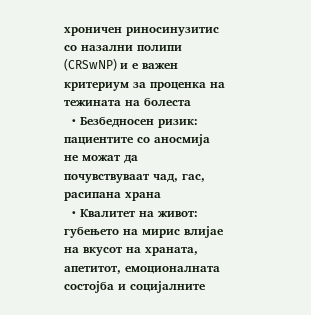хроничен риносинузитис со назални полипи (CRSwNP) и е важен критериум за проценка на тежината на болеста
  • Безбедносен ризик: пациентите со аносмија не можат да почувствуваат чад, гас, расипана храна
  • Квалитет на живот: губењето на мирис влијае на вкусот на храната, апетитот, емоционалната состојба и социјалните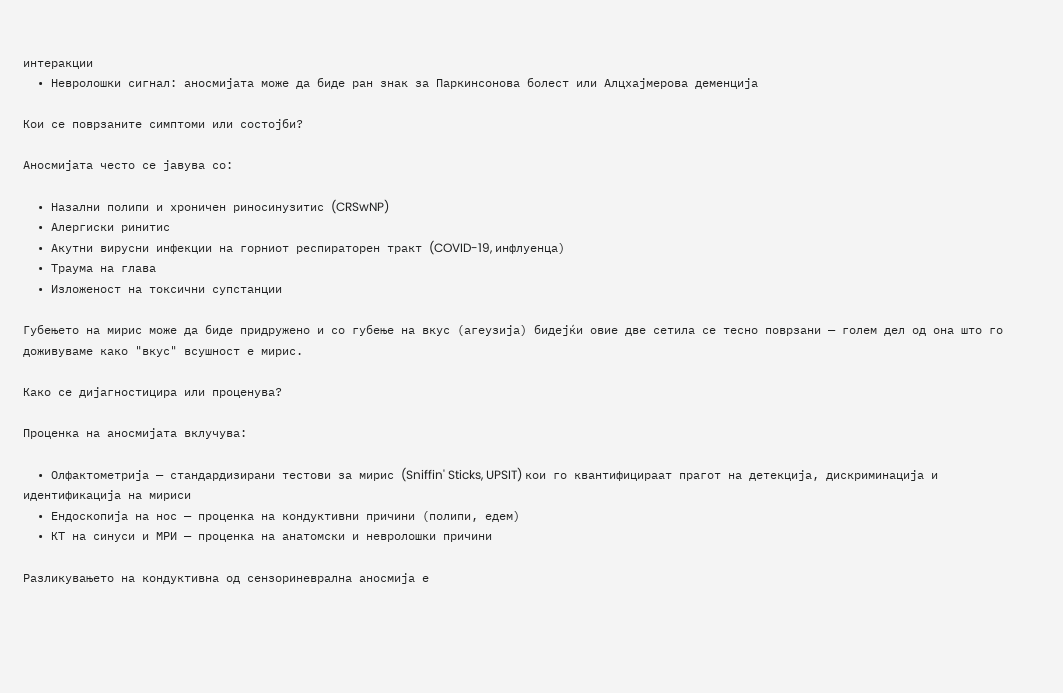интеракции
  • Невролошки сигнал: аносмијата може да биде ран знак за Паркинсонова болест или Алцхајмерова деменција

Кои се поврзаните симптоми или состојби?

Аносмијата често се јавува со:

  • Назални полипи и хроничен риносинузитис (CRSwNP)
  • Алергиски ринитис
  • Акутни вирусни инфекции на горниот респираторен тракт (COVID-19, инфлуенца)
  • Траума на глава
  • Изложеност на токсични супстанции

Губењето на мирис може да биде придружено и со губење на вкус (агеузија) бидејќи овие две сетила се тесно поврзани — голем дел од она што го доживуваме како "вкус" всушност е мирис.

Како се дијагностицира или проценува?

Проценка на аносмијата вклучува:

  • Олфактометрија — стандардизирани тестови за мирис (Sniffin' Sticks, UPSIT) кои го квантифицираат прагот на детекција, дискриминација и идентификација на мириси
  • Ендоскопија на нос — проценка на кондуктивни причини (полипи, едем)
  • КТ на синуси и МРИ — проценка на анатомски и невролошки причини

Разликувањето на кондуктивна од сензориневрална аносмија е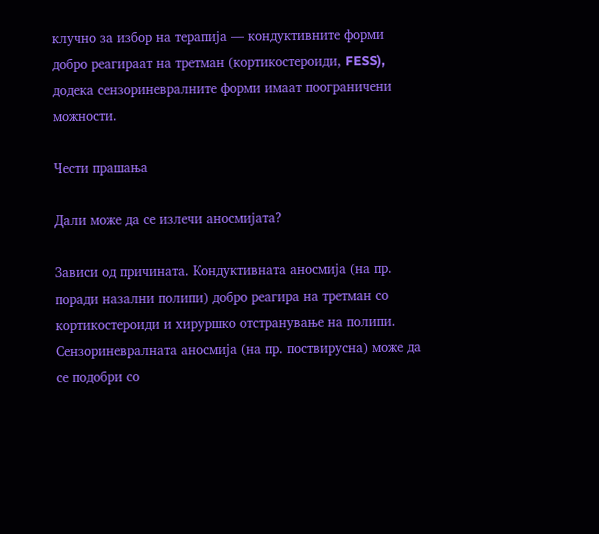клучно за избор на терапија — кондуктивните форми добро реагираат на третман (кортикостероиди, FESS), додека сензориневралните форми имаат поограничени можности.

Чести прашања

Дали може да се излечи аносмијата?

Зависи од причината. Кондуктивната аносмија (на пр. поради назални полипи) добро реагира на третман со кортикостероиди и хируршко отстранување на полипи. Сензориневралната аносмија (на пр. поствирусна) може да се подобри со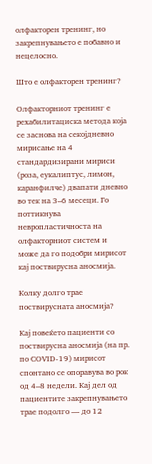олфакторен тренинг, но закрепнувањето е побавно и нецелосно.

Што е олфакторен тренинг?

Олфакторниот тренинг е рехабилитациска метода која се заснова на секојдневно мирисање на 4 стандардизирани мириси (роза, еукалиптус, лимон, каранфилче) двапати дневно во тек на 3–6 месеци. Го поттикнува невропластичноста на олфакторниот систем и може да го подобри мирисот кај поствирусна аносмија.

Колку долго трае поствирусната аносмија?

Кај повеќето пациенти со поствирусна аносмија (на пр. по COVID-19) мирисот спонтано се опоравува во рок од 4–8 недели. Кај дел од пациентите закрепнувањето трае подолго — до 12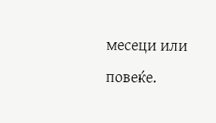месеци или повеќе.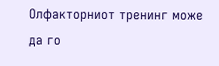Олфакторниот тренинг може да го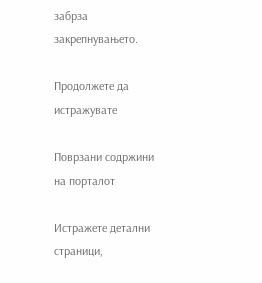забрза закрепнувањето.

Продолжете да истражувате

Поврзани содржини на порталот

Истражете детални страници,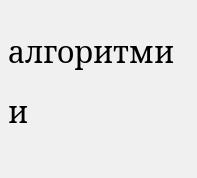алгоритми и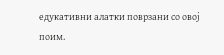едукативни алатки поврзани со овој поим.